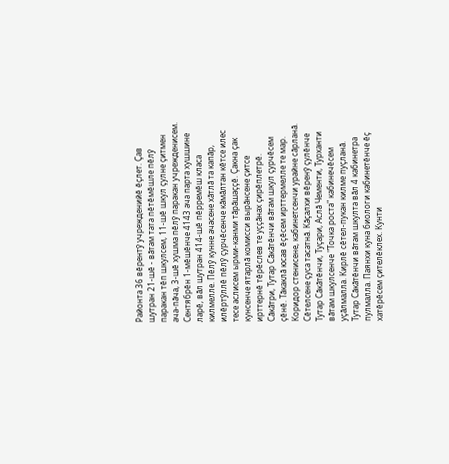Районта 36 вĕрентỹ учрежденийĕ ĕçлет. Çав шутран 21-шĕ - вăтам тата пĕтĕмĕшле пĕлỹ паракан тĕп шкулсем, 11-шĕ шкул çулне çитмен ача-пăча, 3-шĕ хушма пĕлỹ паракан учрежденисем. Сентябрĕн 1-мĕшĕнче 4143 ача парта хушшине ларĕ, вăл шутран 414-шĕ пĕрремĕш класа килмелле. Пĕлỹ кунне ачасене хăтлă та капăр, илĕртỹллĕ пĕлỹ çурчĕсенче кăмăлтан кĕтсе илес тесе аслисем ырми-канми тăрăшаççĕ. Çакна çак кунсенче ятарлă комисси вырăнсене çитсе ирттернĕ тĕрĕслев те уççăнах çирĕплетрĕ. Сăкăтри, Тутар Сăкăтĕнчи вăтам шкул çурчĕсем çĕнĕ. Тăкаклă юсав ĕçĕсем ирттермелле те мар. Коридор стенисене, кабинетсенчи урайне сăрланă. Сĕтелсене çуса тасатнă. Кăçалхи вĕренỹ çулĕнче Тутар Сăкăтĕнчи, Туçари, Аслă Чементи, Турханти вăтам шкулсенче "Точка роста" кабинечĕсем уçăлмалла. Кирлĕ сĕтел-пукан килме пуçланă. Тутар Сăкăтĕнчи вăтам шкулта вăл 4 кабинетра пулмалла. Паянхи куна биологи кабинетĕнче ĕç хатĕрĕсем çителĕклех. Кунти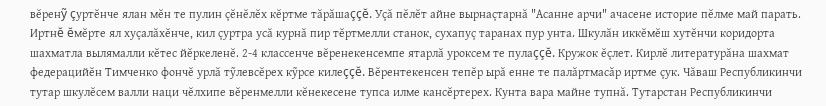вĕренỹ çуртĕнче ялан мĕн те пулин çĕнĕлĕх кĕртме тăрăшаççĕ. Уçă пĕлĕт айне вырнаçтарнă "Асанне арчи" ачасене историе пĕлме май парать. Иртнĕ ĕмĕрте ял хуçалăхĕнче, кил çуртра усă курнă пир тĕртмелли станок, сухапуç таранах пур унта. Шкулăн иккĕмĕш хутĕнчи коридорта шахматла вылямалли кĕтес йĕркеленĕ. 2-4 классенче вĕренекенсемпе ятарлă уроксем те пулаççĕ. Кружок ĕçлет. Кирлĕ литературăна шахмат федерацийĕн Тимченко фончĕ урлă тỹлевсĕрех кỹрсе килеççĕ. Вĕрентекенсен тепĕр ырă енне те палăртмасăр иртме çук. Чăваш Республикинчи тутар шкулĕсем валли наци чĕлхипе вĕренмелли кĕнекесене тупса илме кансĕртерех. Кунта вара майне тупнă. Тутарстан Республикинчи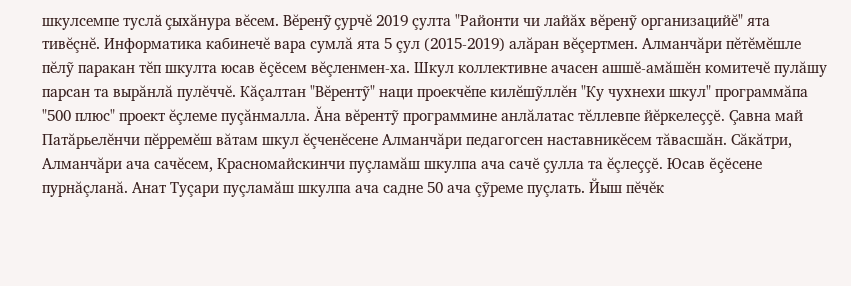шкулсемпе туслă çыхăнура вĕсем. Вĕренỹ çурчĕ 2019 çулта "Районти чи лайăх вĕренỹ организацийĕ" ята тивĕçнĕ. Информатика кабинечĕ вара сумлă ята 5 çул (2015-2019) алăран вĕçертмен. Алманчăри пĕтĕмĕшле пĕлỹ паракан тĕп шкулта юсав ĕçĕсем вĕçленмен-ха. Шкул коллективне ачасен ашшĕ-амăшĕн комитечĕ пулăшу парсан та вырăнлă пулĕччĕ. Кăçалтан "Вĕрентỹ" наци проекчĕпе килĕшỹллĕн "Ку чухнехи шкул" программăпа "500 плюс" проект ĕçлеме пуçăнмалла. Ăна вĕрентỹ программине анлăлатас тĕллевпе йĕркелеççĕ. Çавна май Патăрьелĕнчи пĕрремĕш вăтам шкул ĕçченĕсене Алманчăри педагогсен наставникĕсем тăвасшăн. Сăкăтри, Алманчăри ача сачĕсем, Красномайскинчи пуçламăш шкулпа ача сачĕ çулла та ĕçлеççĕ. Юсав ĕçĕсене пурнăçланă. Анат Туçари пуçламăш шкулпа ача садне 50 ача çỹреме пуçлать. Йыш пĕчĕк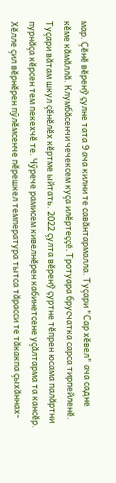мар. Çĕнĕ вĕренỹ çулне тата 9 ача килни те савăнтармалла. Туçари "Сар хĕвел" ача садне кĕме кăмăллă. Клумбăсенчи чечексем куçа илĕртеççĕ. Тротуара брусчатка сарса тирпейленĕ. Туçари вăтам шкул çĕнĕлĕх кĕртме ыйтать. 2022 çулта вĕренỹ çуртне тĕпрен юсама палăртни пурнăçа кĕрсен тем пекехчĕ те. Чỹрече рамисем кивелнĕрен кабинетсене уçăлтарма та кансĕр. Хĕлле çил вĕрнĕрен пỹлĕмсенче пĕрешкел температура тытса тăрасси те тăкакпа çыхăннах-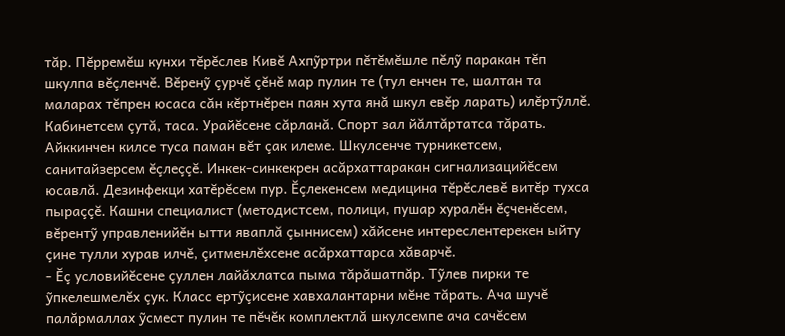тăр. Пĕрремĕш кунхи тĕрĕслев Кивĕ Ахпỹртри пĕтĕмĕшле пĕлỹ паракан тĕп шкулпа вĕçленчĕ. Вĕренỹ çурчĕ çĕнĕ мар пулин те (тул енчен те, шалтан та маларах тĕпрен юсаса сăн кĕртнĕрен паян хута янă шкул евĕр ларать) илĕртỹллĕ. Кабинетсем çутă, таса. Урайĕсене сăрланă. Спорт зал йăлтăртатса тăрать. Айккинчен килсе туса паман вĕт çак илеме. Шкулсенче турникетсем, санитайзерсем ĕçлеççĕ. Инкек-синкекрен асăрхаттаракан сигнализацийĕсем юсавлă. Дезинфекци хатĕрĕсем пур. Ĕçлекенсем медицина тĕрĕслевĕ витĕр тухса пыраççĕ. Кашни специалист (методистсем, полици, пушар хуралĕн ĕçченĕсем, вĕрентỹ управленийĕн ытти яваплă çыннисем) хăйсене интереслентерекен ыйту çине тулли хурав илчĕ, çитменлĕхсене асăрхаттарса хăварчĕ.
- Ĕç условийĕсене çуллен лайăхлатса пыма тăрăшатпăр. Тỹлев пирки те ỹпкелешмелĕх çук. Класс ертỹçисене хавхалантарни мĕне тăрать. Ача шучĕ палăрмаллах ỹсмест пулин те пĕчĕк комплектлă шкулсемпе ача сачĕсем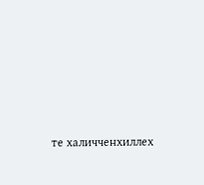те халичченхиллех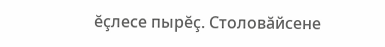ĕçлесе пырĕç. Столовăйсене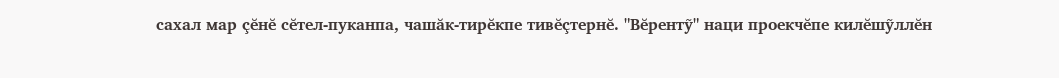сахал мар çĕнĕ сĕтел-пуканпа, чашăк-тирĕкпе тивĕçтернĕ. "Вĕрентỹ" наци проекчĕпе килĕшỹллĕн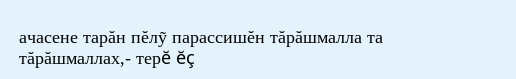ачасене тарăн пĕлỹ парассишĕн тăрăшмалла та тăрăшмаллах,- терĕ ĕç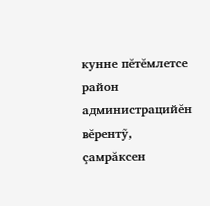кунне пĕтĕмлетсе район администрацийĕн вĕрентỹ, çамрăксен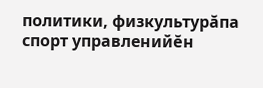политики, физкультурăпа спорт управленийĕн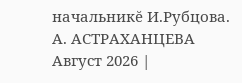начальникĕ И.Рубцова.
А. АСТРАХАНЦЕВА
Август 2026 |